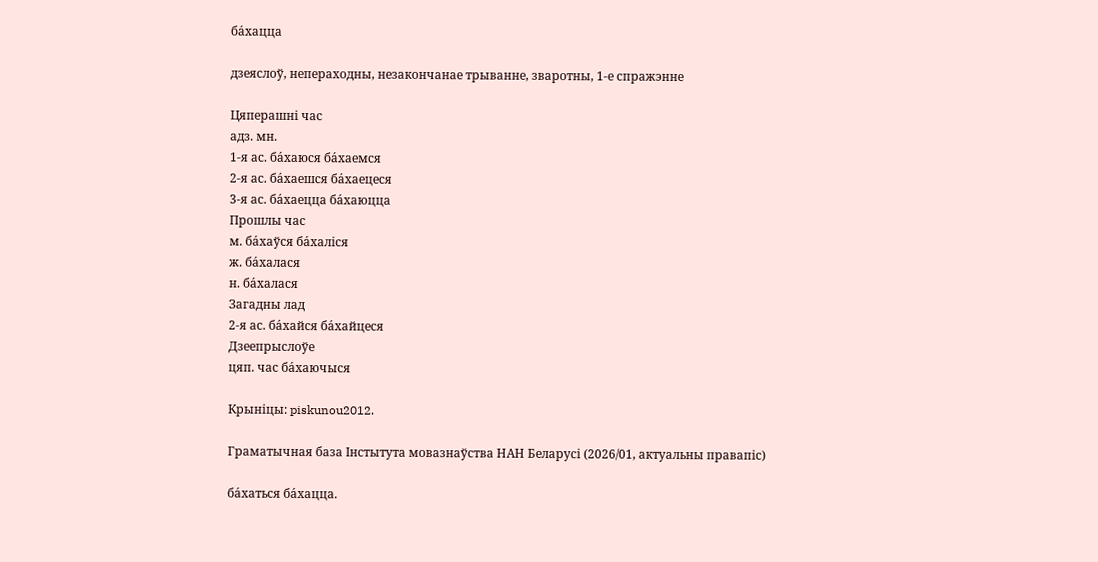ба́хацца

дзеяслоў, непераходны, незакончанае трыванне, зваротны, 1-е спражэнне

Цяперашні час
адз. мн.
1-я ас. ба́хаюся ба́хаемся
2-я ас. ба́хаешся ба́хаецеся
3-я ас. ба́хаецца ба́хаюцца
Прошлы час
м. ба́хаўся ба́халіся
ж. ба́халася
н. ба́халася
Загадны лад
2-я ас. ба́хайся ба́хайцеся
Дзеепрыслоўе
цяп. час ба́хаючыся

Крыніцы: piskunou2012.

Граматычная база Інстытута мовазнаўства НАН Беларусі (2026/01, актуальны правапіс)

ба́хаться ба́хацца.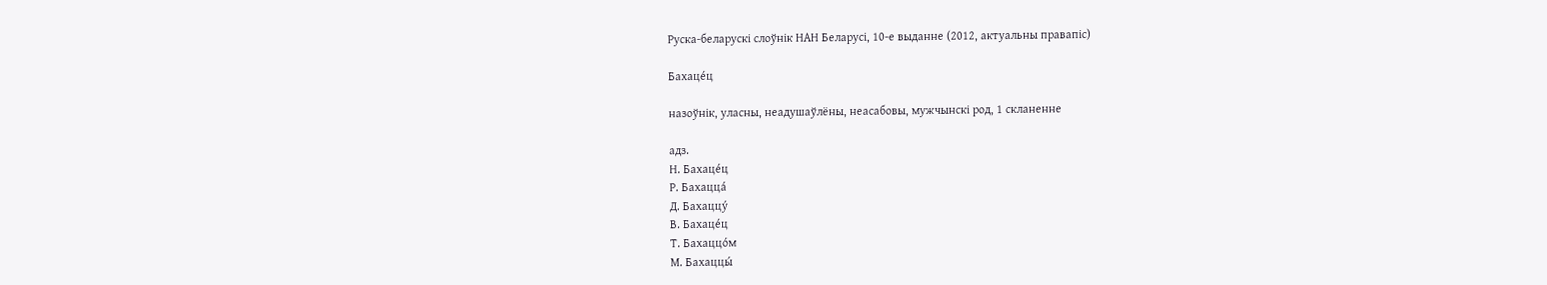Руска-беларускі слоўнік НАН Беларусі, 10-е выданне (2012, актуальны правапіс)

Бахаце́ц

назоўнік, уласны, неадушаўлёны, неасабовы, мужчынскі род, 1 скланенне

адз.
Н. Бахаце́ц
Р. Бахацца́
Д. Бахаццу́
В. Бахаце́ц
Т. Бахаццо́м
М. Бахаццы́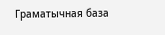Граматычная база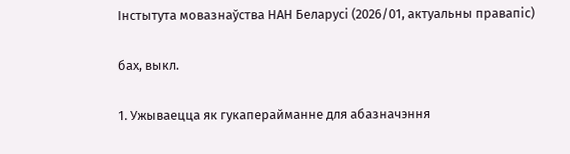Інстытута мовазнаўства НАН Беларусі (2026/01, актуальны правапіс)

бах, выкл.

1. Ужываецца як гукаперайманне для абазначэння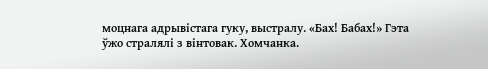моцнага адрывістага гуку, выстралу. «Бах! Бабах!» Гэта ўжо стралялі з вінтовак. Хомчанка.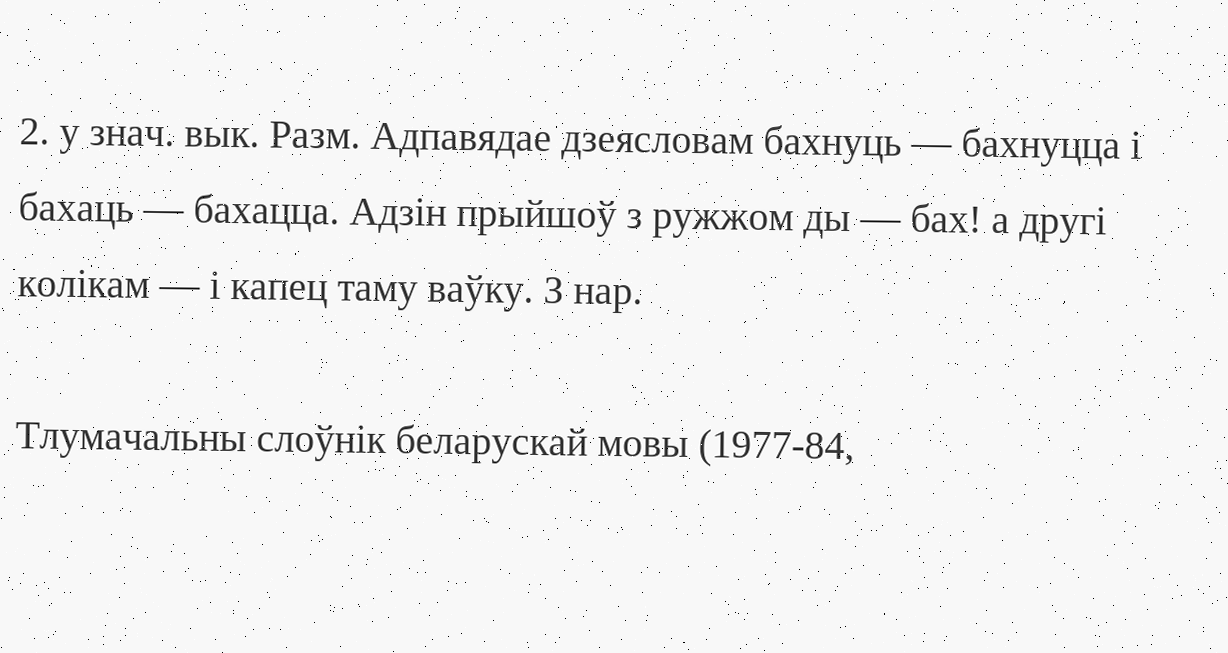2. у знач. вык. Разм. Адпавядае дзеясловам бахнуць — бахнуцца і бахаць — бахацца. Адзін прыйшоў з ружжом ды — бах! а другі колікам — і капец таму ваўку. З нар.

Тлумачальны слоўнік беларускай мовы (1977-84,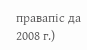правапіс да 2008 г.)